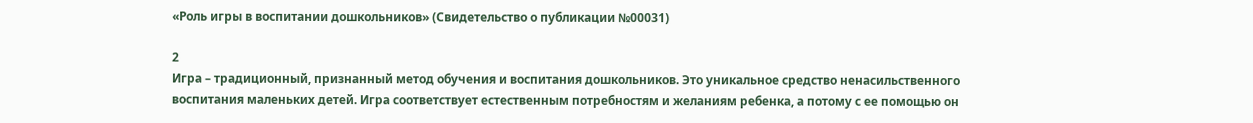«Роль игры в воспитании дошкольников» (Свидетельство о публикации №00031)

2
Игра – традиционный, признанный метод обучения и воспитания дошкольников. Это уникальное средство ненасильственного воспитания маленьких детей. Игра соответствует естественным потребностям и желаниям ребенка, а потому с ее помощью он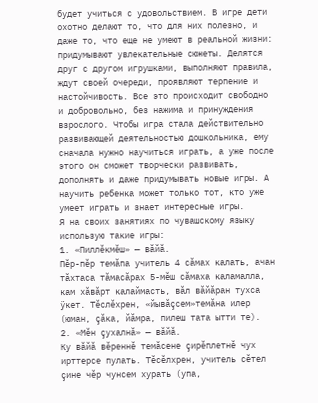будет учиться с удовольствием. В игре дети охотно делают то, что для них полезно, и даже то, что еще не умеют в реальной жизни: придумывают увлекательные сюжеты. Делятся друг с другом игрушками, выполняют правила, ждут своей очереди, проявляют терпение и настойчивость. Все это происходит свободно и добровольно, без нажима и принуждения взрослого. Чтобы игра стала действительно развивающей деятельностью дошкольника, ему сначала нужно научиться играть, а уже после этого он сможет творчески развивать, дополнять и даже придумывать новые игры. А научить ребенка может только тот, кто уже умеет играть и знает интересные игры.
Я на своих занятиях по чувашскому языку использую такие игры:
1. «Пиллĕкмĕш» — вăйă.
Пĕр-пĕр темăпа учитель 4 сăмах калать, ачан тăхтаса тăмасăрах 5-мĕш сăмаха каламалла, кам хăвăрт калаймасть, вăл вăйăран тухса ÿкет. Тĕслĕхрен, «йывăçсем»темăна илер (юман, çăка, йăмра, пилеш тата ытти те).
2. «Мĕн çухалнă» — вăйă.
Ку вăйă вĕреннĕ темăсене çирĕплетнĕ чух ирттерсе пулать. Тĕсĕлхрен, учитель сĕтел çине чĕр чунсем хурать (упа,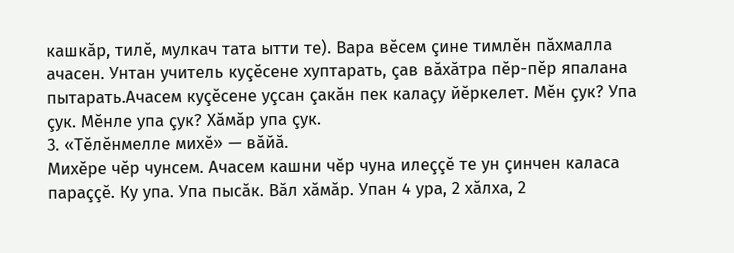кашкăр, тилĕ, мулкач тата ытти те). Вара вĕсем çине тимлĕн пăхмалла ачасен. Унтан учитель куçĕсене хуптарать, çав вăхăтра пĕр-пĕр япалана пытарать.Ачасем куçĕсене уçсан çакăн пек калаçу йĕркелет. Мĕн çук? Упа çук. Мĕнле упа çук? Хăмăр упа çук.
3. «Тĕлĕнмелле михĕ» — вăйă.
Михĕре чĕр чунсем. Ачасем кашни чĕр чуна илеççĕ те ун çинчен каласа параççĕ. Ку упа. Упа пысăк. Вăл хăмăр. Упан 4 ура, 2 хăлха, 2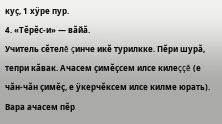куç, 1 хÿре пур.
4. «Тĕрĕс-и» — вăйă.
Учитель сĕтелĕ çинче икĕ турилкке. Пĕри шурă, тепри кăвак. Ачасем çимĕçсем илсе килеççĕ (е чăн-чăн çимĕç, е ÿкерчĕксем илсе килме юрать). Вара ачасем пĕр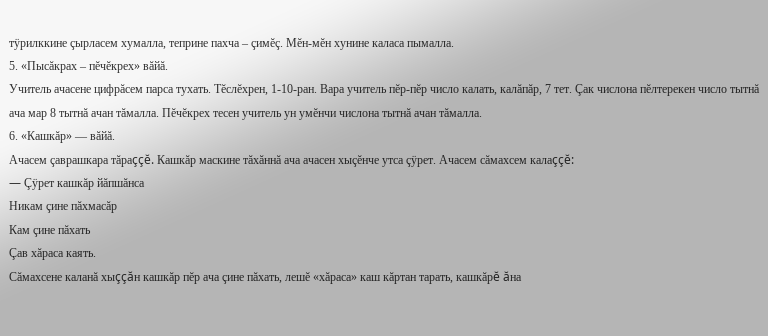тÿрилккине çырласем хумалла, теприне пахча – çимĕç. Мĕн-мĕн хунине каласа пымалла.
5. «Пысăкрах – пĕчĕкрех» вăйă.
Учитель ачасене цифрăсем парса тухать. Тĕслĕхрен, 1-10-ран. Вара учитель пĕр-пĕр число калать, калăпăр, 7 тет. Çак числона пĕлтерекен число тытнă ача мар 8 тытнă ачан тăмалла. Пĕчĕкрех тесен учитель ун умĕнчи числона тытнă ачан тăмалла.
6. «Кашкăр» — вăйă.
Ачасем çаврашкара тăраççĕ. Кашкăр маскине тăхăннă ача ачасен хыçĕнче утса çÿрет. Ачасем сăмахсем калаççĕ:
— Çÿрет кашкăр йăпшăнса
Никам çине пăхмасăр
Кам çине пăхать
Çав хăраса каять.
Сăмахсене каланă хыççăн кашкăр пĕр ача çине пăхать, лешĕ «хăраса» каш кăртан тарать, кашкăрĕ ăна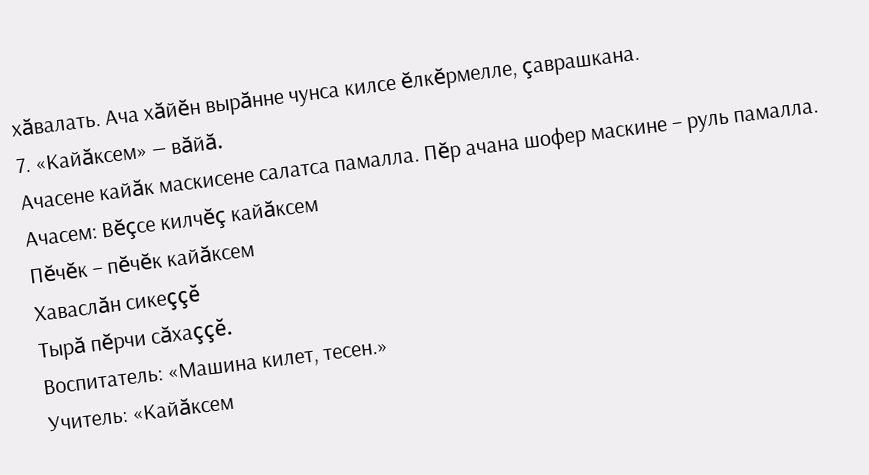хăвалать. Ача хăйĕн вырăнне чунса килсе ĕлкĕрмелле, çаврашкана.
7. «Кайăксем» — вăйă.
Ачасене кайăк маскисене салатса памалла. Пĕр ачана шофер маскине – руль памалла.
Ачасем: Вĕçсе килчĕç кайăксем
Пĕчĕк – пĕчĕк кайăксем
Хаваслăн сикеççĕ
Тырă пĕрчи сăхаççĕ.
Воспитатель: «Машина килет, тесен.»
Учитель: «Кайăксем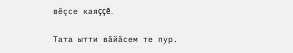вĕçсе каяççĕ.

Тата ытти вăйăсем те пур.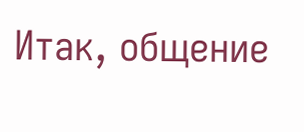Итак, общение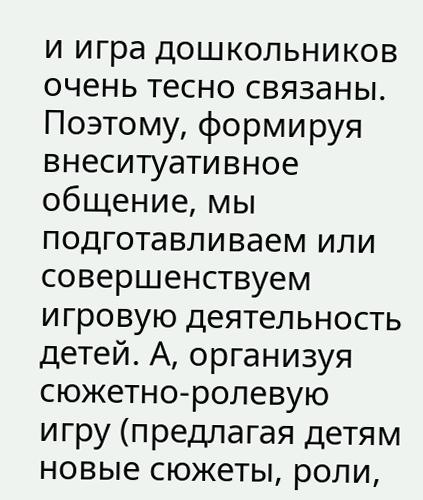и игра дошкольников очень тесно связаны. Поэтому, формируя внеситуативное общение, мы подготавливаем или совершенствуем игровую деятельность детей. А, организуя сюжетно-ролевую игру (предлагая детям новые сюжеты, роли,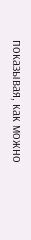показывая, как можно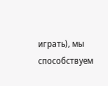играть), мы способствуем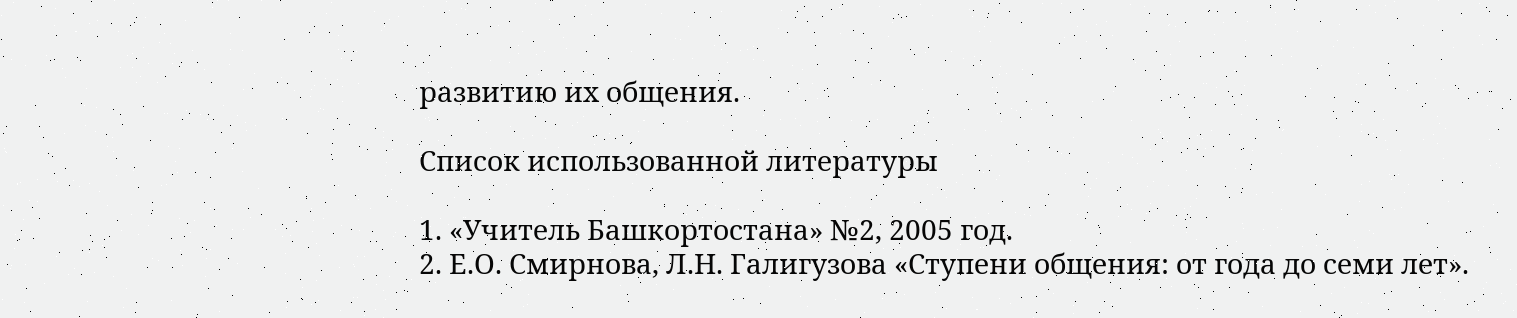развитию их общения.

Список использованной литературы

1. «Учитель Башкортостана» №2, 2005 год.
2. Е.О. Смирнова, Л.Н. Галигузова «Ступени общения: от года до семи лет».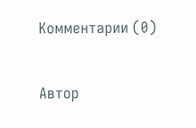Комментарии (0)

Автор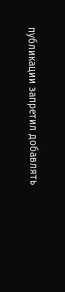публикации запретил добавлять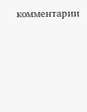комментарии